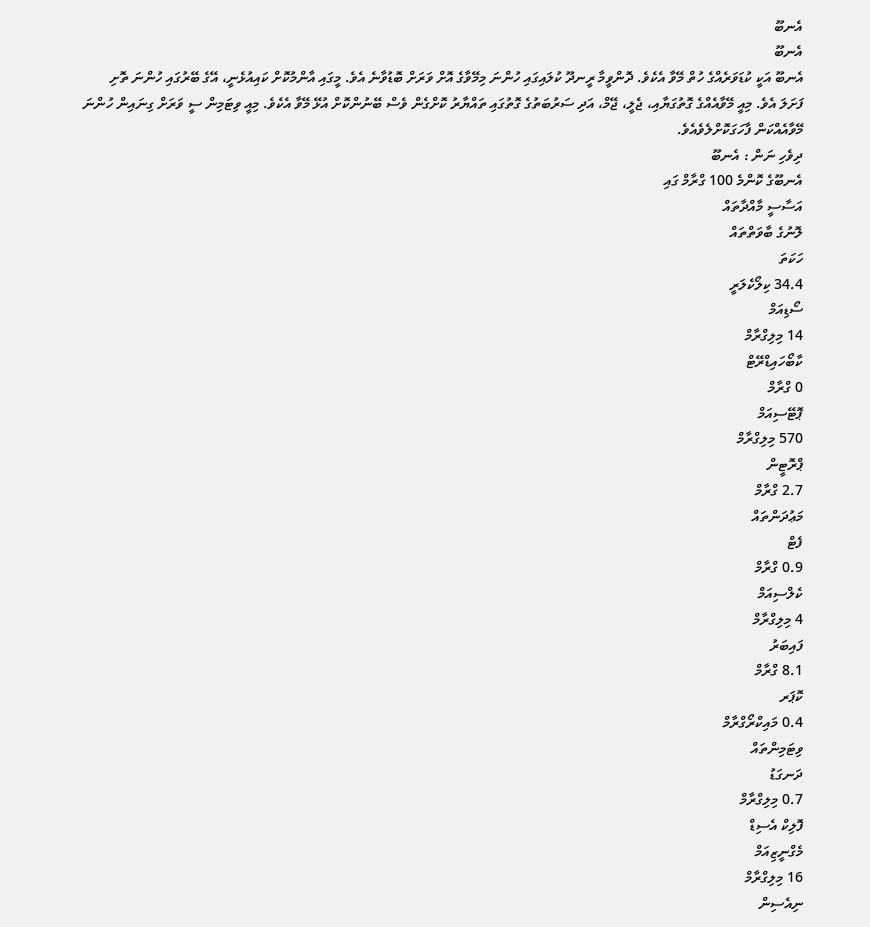އެނބޫ
އެނބޫ
އެނބޫ އަކީ ކުޑަވަރެއްގެ ހުތް މޭވާ އެކެވެ. ދޮންވީމާ ރީނދޫ ކުލައިގައި ހުންނަ މިމޭވާގެ އޮށް ވަރަށް ބޮޑުވާނެ އެވެ. މީގައި އާންމުކޮށް ކައިއުޅެނީ، އޭގެ ބޭރުގައި ހުންނަ ތޮށި ފަށަލަ އެވެ. މިއީ މޭވާއެއްގެ ގޮތުގަޔާއި، ޖެލީ، ޖޭމް، އަދި ސަރުބަތުގެ ގޮތުގައި ތައްޔާރު ކޮށްގެން ވެސް ބޭނުންކޮށް އުޅޭ މޭވާ އެކެވެ. މިއީ ވިޓަމިން ސީ ވަރަށް ގިނައިން ހުންނަ މޭވާއެއްކަން ފާހަގަކޮށްލެވެއެވެ.
ދިވެހި ނަން : އެނބޫ
އެނބޫގެ ކޮންމެ 100 ގްރާމް ގައި
އަސާސީ މާއްދާތައް
ލޮނުގެ ބާވަތްތައް
ހަކަތަ
34.4 ކިލޯކެލަރީ
ސޯޑިއަމް
14 މިލިގްރާމް
ކާބޯހައިޑްރޭޓް
0 ގްރާމް
ޕޮޓޭސިއަމް
570 މިލިގްރާމް
ޕްރޮޓީން
2.7 ގްރާމް
މަޢުދަންތައް
ފެޓް
0.9 ގްރާމް
ކެލްސިއަމް
4 މިލިގްރާމް
ފައިބަރު
8.1 ގްރާމް
ކޮޕަރ
0.4 މައިކްރޯގްރާމް
ވިޓަމިންތައް
ދަނގަޑު
0.7 މިލިގްރާމް
ފޮލިކް އެސިޑް
މެގްނީޒިއަމް
16 މިލިގްރާމް
ނިއެސިން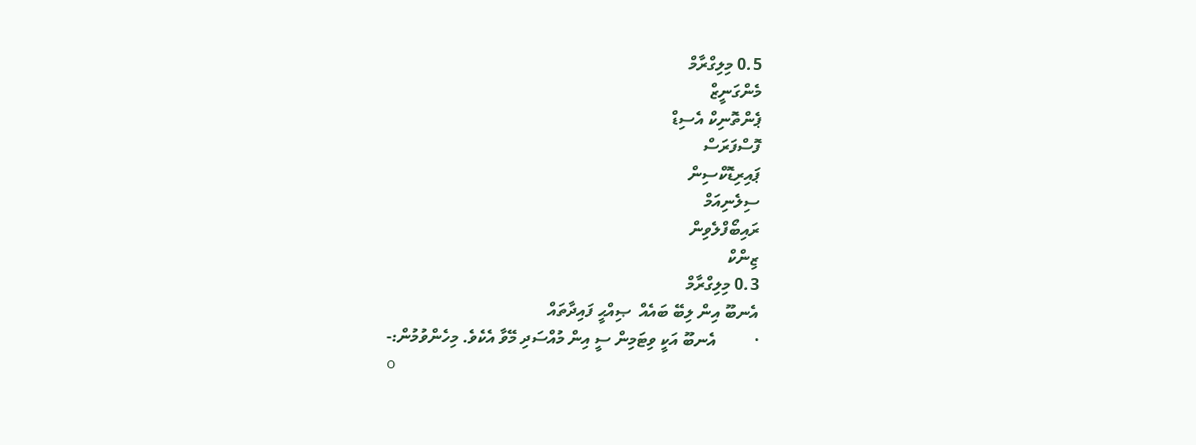0.5 މިލިގްރާމް
މެންގަނީޒް
ޕެންތޮނިކް އެސިޑް
ފޮސްފަރަސް
ޕައިރިޑޮކްސިން
ސިލެނިއަމް
ރައިބޯފްލެވިން
ޒިންކް
0.3 މިލިގްރާމް
އެނބޫ އިން ލިބޭ ބައެއް  ޞިއްޙީ ފައިދާތައް
·         އެނބޫ އަކީ ވިޓަމިން ސީ އިން މުއްސަދި މޭވާ އެކެވެ. މިހެންވުމުން:-
o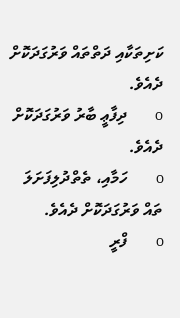ކަށިތަކާއި ދަތްތައް ވަރުގަދަކޮށް ދެއެވެ.
o       ދިފާޢީ ބާރު ވަރުގަދަކޮށް ދެއެވެ.
o       ހަމާއި، ތެތްދުލިފަށަލަ ތައް ވަރުގަދަކޮށް ދެއެވެ.
o       ފްރީ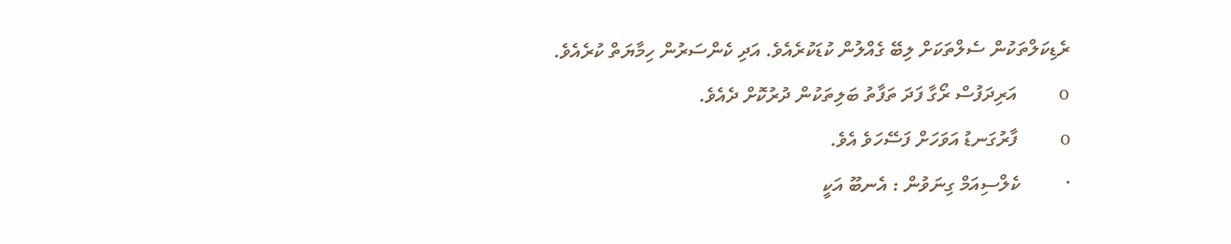ރެޑިކަލްތަކުން ސެލްތަކަށް ލިބޭ ގެއްލުން ކުޑަކުރެއެވެ. އަދި ކެންސަރުން ހިމާޔަތް ކުރެއެވެ.
o       އަރިދަފުސް ރޯގާ ފަދަ ތަފާތު ބަލިތަކުން ދުރުކޮށް ދެއެވެ.
o       ފާރުގަނޑު އަވަހަށް ފަސޭހަވެ އެވެ.
·         ކެލްސިއަމް ގިނަވުން : އެނބޫ އަކީ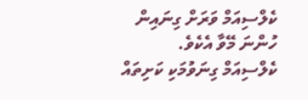ކެލްސިއަމް ވަރަށް ގިނައިން ހުންނަ މޭވާ އެކެވެ. ކެލްސިއަމް ގިނަވުމަކި ކަށިތައް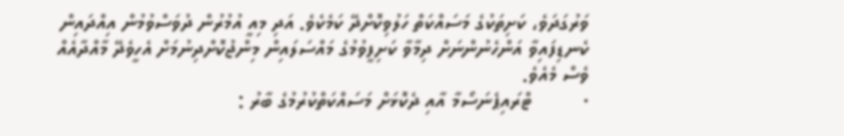ވަރުގަދަވެ، ކަށިތަކުގެ މަސައްކަތް ހަލުވިކޮށްދޭ ކަމެކެވެ. އަދި މިއީ އުމުރުން ދުވަސްވުމުން އިއްދައިން ކެނޑިފައިވާ އަންހެނުންނަށް ދިމާވާ ކަށިފީވުމުގެ މައްސަލައިން މިންޖުކޮށްދިނުމަށް އެހީވެދޭ މާއްދާއެއް ވެސް މެއެވެ.
·         ޓްރައިޕެނަސޯމާ އާއި ދެކޮޅަށް މަސައްކަތްކުރުމުގެ ބާރު :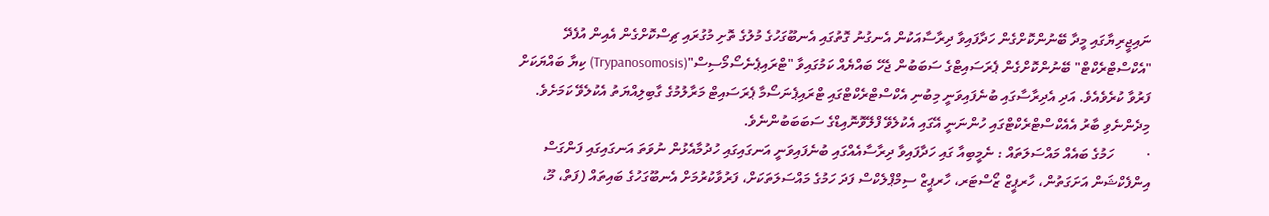ނައިޖީރިޔާގައި މީދާ ބޭނުންކޮށްގެން ހަދާފައިވާ ދިރާސާއަކުން އެނގުނު ގޮތުގައި އެނބޫގަހުގެ މުލުގެ ތޮށި މުގުރައި ޗިސްކޮށްގެން އެއިން އުފެދޭ "އެކްސްޓްރެކްޓް" ބޭނުންކޮށްގެން ޕެރަސައިޓްގެ ސަބަބުން ޖެހޭ ބައްޔެއް ކަމުގައިވާ "ޓްރައިޕެނެސޯމޯސިސް"(Trypanosomosis) ކިޔާ ބައްޔަކަށް ފަރުވާ ކުރެވެއެވެ. އަދި އެދިރާސާގައި ބުނެފައިވަނީ މިބުނި އެކްސްޓްރެކްޓްގައި ޓްރައިޕެނަސޯމާ ޕެރަސައިޓް މަރާލުމުގެ ގާބިލިއްޔަތު އެކުލެވޭ ކަމަށެވެ. މިދެންނެވި ބާރު އެއެކްސްޓްރެކްޓްގައި ހުންނަނީ އޭގައި އެކުލެވޭ ފްލޭވޮނޮއިޑްގެ ސަބަބަބުންނެވެ.
·         ހަމުގެ ބައެއް މައްސަލަތައް : ނެމީބިއާ ގައި ހަދާފައިވާ ދިރާސާއެއްގައި ބުނެފައިވަނީ އަނގައިގައި ހުދުމާއެޅުން ނުވަތަ އަނގައިގައި ފަންގަސް އިންފެކްޝަން އަށަގަތުން، ހާރޕީޒް ޒޯސްޓަރ، ހާރޕީޒް ސިމްޕްލެކްސް ފަދަ ހަމުގެ މައްސަލަތަކަށް، ފަރުވާކުރުމަށް އެނބޫގަހުގެ ބައިތައް (ފަތް، މޫ،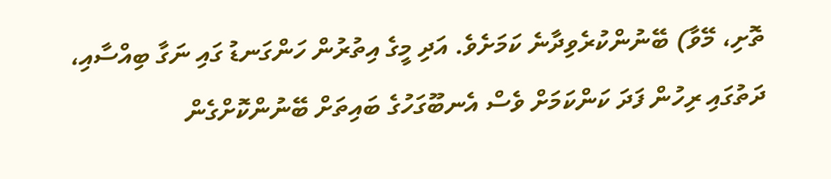ތޮށި، މޭވާ) ބޭނުންކުރެވިދާނެ ކަމަށެވެ. އަދި މީގެ އިތުރުން ހަންގަނޑު ގައި ނަގާ ބިއްސާއި، ދަތުގައި ރިހުން ފަދަ ކަންކަމަށް ވެސް އެނބޫގަހުގެ ބައިތަށް ބޭނުންކޮށްގެން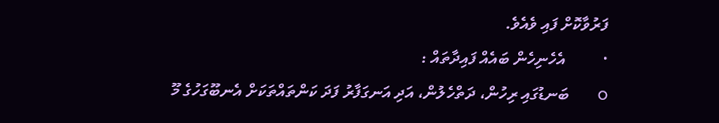ފަރުވާކޮށް ފައި ވެއެވެ.
·         އެހެނިހެން ބައެއް ފައިދާތައް :
o       ބަނޑުގައި ރިހުން، ދަތްހެލުން، އަދި އަނގަފާރު ފަދަ ކަންތައްތަކަށް އެނބޫގަހުގެ މޫ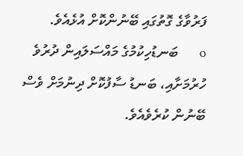ފަރުވާގެ ގޮތުގައި ބޭނުންކޮށް އުޅެއެވެ.
o       ބަނޑުހިކުމުގެ މައްސަލައިން ދުރުވެ ހުރުމަށާއި، ބަނޑު ސާފުކޮށް ދިނުމަށް ވެސް ބޭނުން ކުރެވެއެވެ.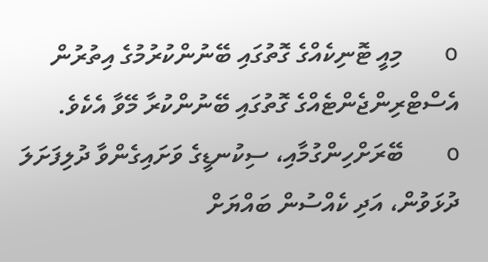o       މިއީ ޓޮނިކެއްގެ ގޮތުގައި ބޭނުންކުރުމުގެ އިތުރުން އެސްޓްރިންޖެންޓެއްގެ ގޮތުގައި ބޭނުންކުރާ މޭވާ އެކެވެ.
o       ބޭރަށްހިންގުމާއި، ސިކުނޑީގެ ވަށައިގެންވާ ދުލިފަށަލަ ދުޅަވުން، އަދި ކެއްސުން ބައްޔަށް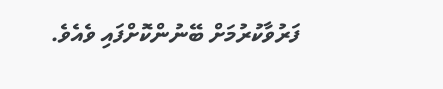ފަރުވާކުރުމަށް ބޭނުންކޮށްފައި ވެއެވެ.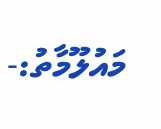މައުލޫމާތު:-